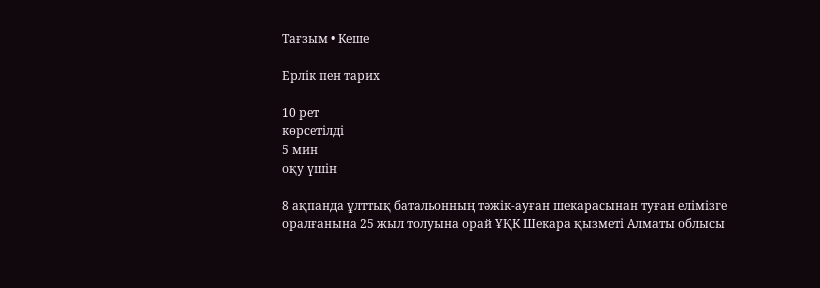Тағзым • Кеше

Ерлік пен тарих

10 рет
көрсетілді
5 мин
оқу үшін

8 ақпанда ұлттық батальонның тәжік-ауған шекарасынан туған елімізге оралғанына 25 жыл толуына орай ҰҚК Шекара қызметі Алматы облысы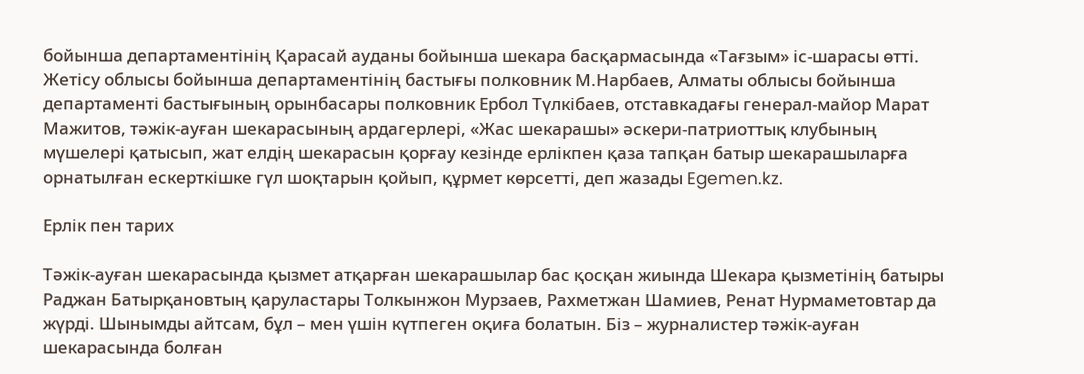бойынша департаментінің Қарасай ауданы бойынша шекара басқармасында «Тағзым» іс-шарасы өтті. Жетісу облысы бойынша департаментінің бастығы полковник М.Нарбаев, Алматы облысы бойынша департаменті бастығының орынбасары полковник Ербол Түлкібаев, отставкадағы генерал-майор Марат Мажитов, тәжік-ауған шекарасының ардагерлері, «Жас шекарашы» әскери-патриоттық клубының мүшелері қатысып, жат елдің шекарасын қорғау кезінде ерлікпен қаза тапқан батыр шекарашыларға орнатылған ескерткішке гүл шоқтарын қойып, құрмет көрсетті, деп жазады Egemen.kz.

Ерлік пен тарих

Тәжік-ауған шекарасында қызмет атқарған шекарашылар бас қосқан жиында Шекара қызметінің батыры Раджан Батырқановтың қаруластары Толкынжон Мурзаев, Рахметжан Шамиев, Ренат Нурмаметовтар да жүрді. Шынымды айтсам, бұл – мен үшін күтпеген оқиға болатын. Біз – журналистер тәжік-ауған шекарасында болған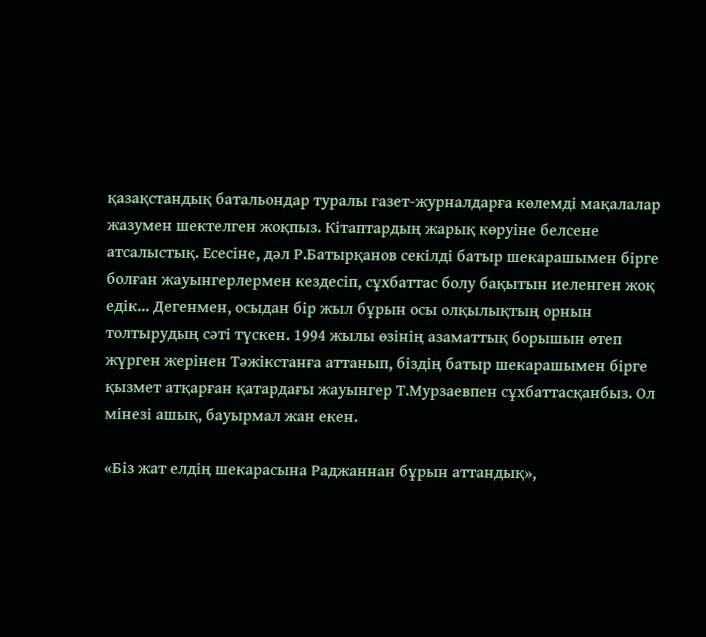қазақстандық батальондар туралы газет-журналдарға көлемді мақалалар жазумен шектелген жоқпыз. Кітаптардың жарық көруіне белсене атсалыстық. Есесіне, дәл Р.Батырқанов секілді батыр шекарашымен бірге болған жауынгерлермен кездесіп, сұхбаттас болу бақытын иеленген жоқ едік... Дегенмен, осыдан бір жыл бұрын осы олқылықтың орнын толтырудың сәті түскен. 1994 жылы өзінің азаматтық борышын өтеп жүрген жерінен Тәжікстанға аттанып, біздің батыр шекарашымен бірге қызмет атқарған қатардағы жауынгер Т.Мурзаевпен сұхбаттасқанбыз. Ол мінезі ашық, бауырмал жан екен.

«Біз жат елдің шекарасына Раджаннан бұрын аттандық»,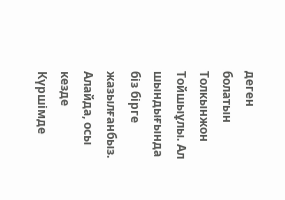деген болатын Толкынжон Тойшыұлы. Ал шындығында біз бірге жазылғанбыз. Алайда, осы кезде Күршімде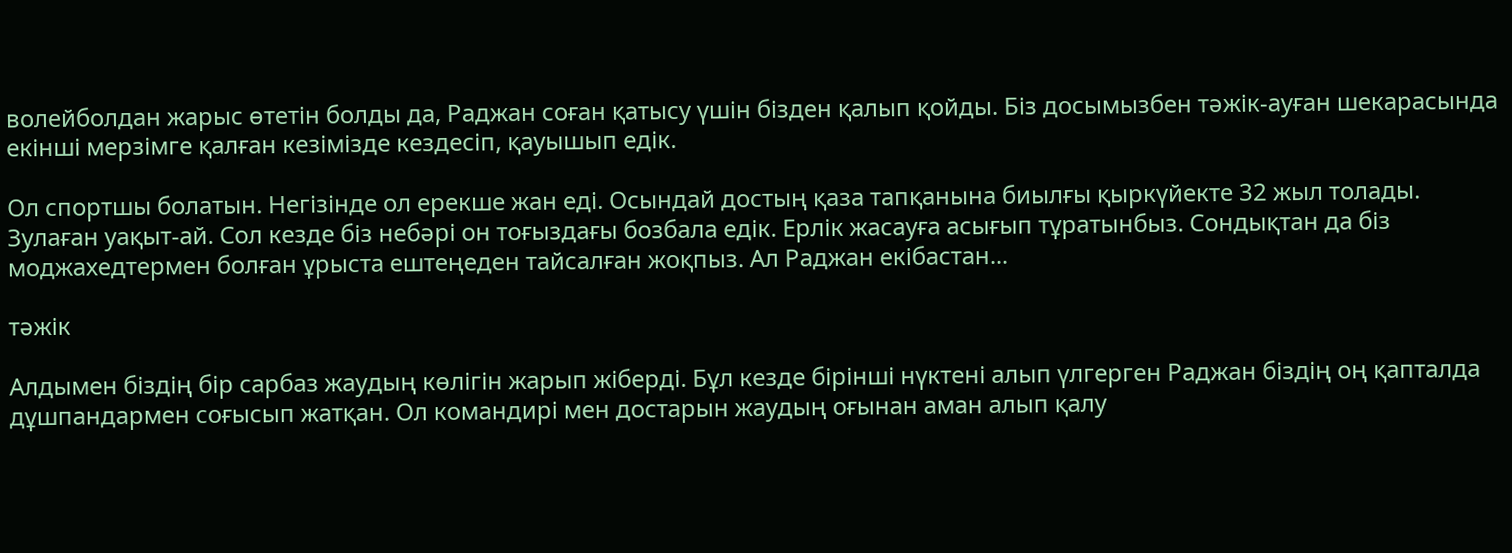волейболдан жарыс өтетін болды да, Раджан соған қатысу үшін бізден қалып қойды. Біз досымызбен тәжік-ауған шекарасында екінші мерзімге қалған кезімізде кездесіп, қауышып едік.

Ол спортшы болатын. Негізінде ол ерекше жан еді. Осындай достың қаза тапқанына биылғы қыркүйекте 32 жыл толады. Зулаған уақыт-ай. Сол кезде біз небәрі он тоғыздағы бозбала едік. Ерлік жасауға асығып тұратынбыз. Сондықтан да біз моджахедтермен болған ұрыста ештеңеден тайсалған жоқпыз. Ал Раджан екібастан...

тәжік

Алдымен біздің бір сарбаз жаудың көлігін жарып жіберді. Бұл кезде бірінші нүктені алып үлгерген Раджан біздің оң қапталда дұшпандармен соғысып жатқан. Ол командирі мен достарын жаудың оғынан аман алып қалу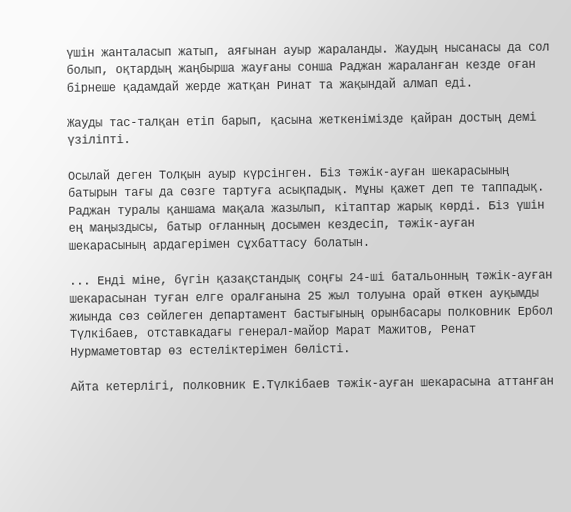үшін жанталасып жатып, аяғынан ауыр жараланды. Жаудың нысанасы да сол болып, оқтардың жаңбырша жауғаны сонша Раджан жараланған кезде оған бірнеше қадамдай жерде жатқан Ринат та жақындай алмап еді.

Жауды тас-талқан етіп барып, қасына жеткенімізде қайран достың демі үзіліпті.

Осылай деген Толқын ауыр күрсінген. Біз тәжік-ауған шекарасының батырын тағы да сөзге тартуға асықпадық. Мұны қажет деп те таппадық. Раджан туралы қаншама мақала жазылып, кітаптар жарық көрді. Біз үшін ең маңыздысы, батыр оғланның досымен кездесіп, тәжік-ауған шекарасының ардагерімен сұхбаттасу болатын.

... Енді міне, бүгін қазақстандық соңғы 24-ші батальонның тәжік-ауған шекарасынан туған елге оралғанына 25 жыл толуына орай өткен ауқымды жиында сөз сөйлеген департамент бастығының орынбасары полковник Ербол Түлкібаев, отставкадағы генерал-майор Марат Мажитов, Ренат Нурмаметовтар өз естеліктерімен бөлісті.

Айта кетерлігі, полковник Е.Түлкібаев тәжік-ауған шекарасына аттанған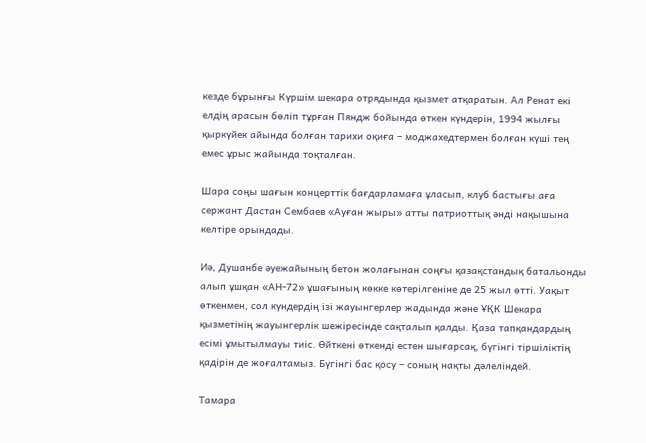кезде бұрынғы Күршім шекара отрядында қызмет атқаратын. Ал Ренат екі елдің арасын бөліп тұрған Пяндж бойында өткен күндерін, 1994 жылғы қыркүйек айында болған тарихи оқиға – моджахедтермен болған күші тең емес ұрыс жайында тоқталған.

Шара соңы шағын концерттік бағдарламаға ұласып, клуб бастығы аға сержант Дастан Сембаев «Ауған жыры» атты патриоттық әнді нақышына келтіре орындады.

Иә, Душанбе әуежайының бетон жолағынан соңғы қазақстандық батальонды алып ұшқан «АН-72» ұшағының көкке көтерілгеніне де 25 жыл өтті. Уақыт өткенмен, сол күндердің ізі жауынгерлер жадында және ҰҚК Шекара қызметінің жауынгерлік шежіресінде сақталып қалды. Қаза тапқандардың есімі ұмытылмауы тиіс. Өйткені өткенді естен шығарсақ, бүгінгі тіршіліктің қадірін де жоғалтамыз. Бүгінгі бас қосу – соның нақты дәлеліндей.

Тамара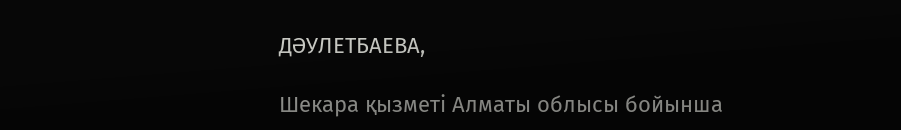ДӘУЛЕТБАЕВА,

Шекара қызметі Алматы облысы бойынша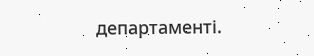департаменті.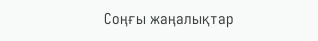Соңғы жаңалықтар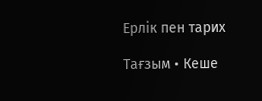Ерлік пен тарих

Тағзым • Кеше